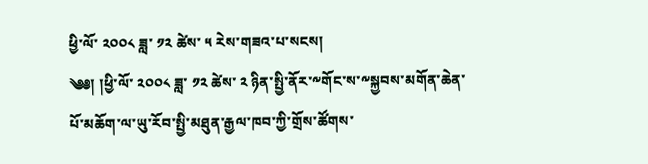ཕྱི་ལོ་ ༢༠༠༨ ཟླ་ ༡༢ ཚེས་ ༥ རེས་གཟའ་པ་སངས།
༄༅། །ཕྱི་ལོ་ ༢༠༠༨ ཟླ་ ༡༢ ཚེས་ ༢ ཉིན་སྤྱི་ནོར་༸གོང་ས་༸སྐྱབས་མགོན་ཆེན་པོ་མཆོག་ལ་ཡུ་རོབ་སྤྱི་མཐུན་རྒྱལ་ཁབ་ཀྱི་གྲོས་ཚོགས་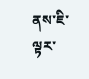ནས་ཇི་ལྟར་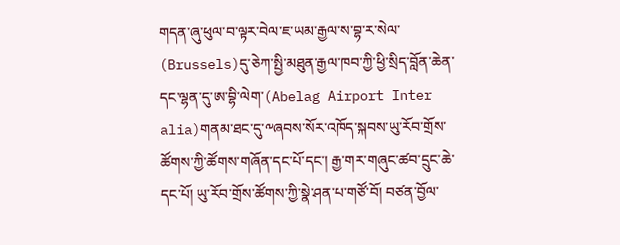གདན་ཞུ་ཕུལ་བ་ལྟར་བེལ་ཇ་ཡམ་རྒྱལ་ས་བྷ་ར་སེལ་ (Brussels)དུ་ཅེཀ་སྤྱི་མཐུན་རྒྱལ་ཁབ་ཀྱི་ཕྱི་སྲིད་བློན་ཆེན་དང་ལྷན་དུ་ཨ་བྷི་ལེག་(Abelag Airport Inter alia)གནམ་ཐང་དུ་༸ཞབས་སོར་འཁོད་སྐབས་ཡུ་རོབ་གྲོས་ཚོགས་ཀྱི་ཚོགས་གཞོན་དང་པོ་དང་། རྒྱ་གར་གཞུང་ཚབ་དྲུང་ཆེ་དང་པོ། ཡུ་རོབ་གྲོས་ཚོགས་ཀྱི་སྣེ་ཤན་པ་གཙོ་བོ། བཙན་བྱོལ་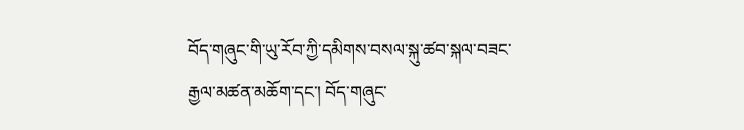བོད་གཞུང་གི་ཡུ་རོབ་ཀྱི་དམིགས་བསལ་སྐུ་ཚབ་སྐལ་བཟང་རྒྱལ་མཚན་མཆོག་དང་། བོད་གཞུང་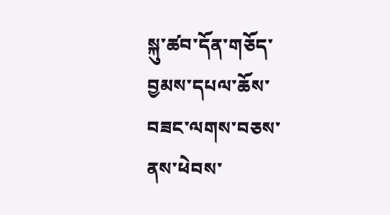སྐུ་ཚབ་དོན་གཅོད་བྱམས་དཔལ་ཆོས་བཟང་ལགས་བཅས་ནས་ཕེབས་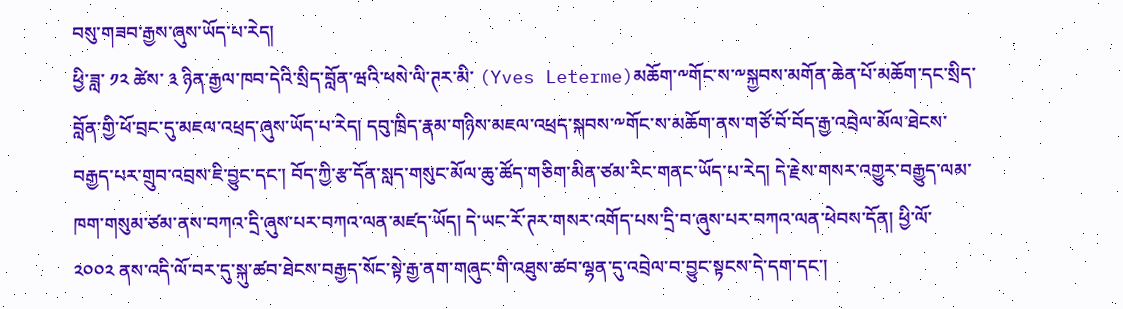བསུ་གཟབ་རྒྱས་ཞུས་ཡོད་པ་རེད།
ཕྱི་ཟླ་ ༡༢ ཚེས་ ༣ ཉིན་རྒྱལ་ཁབ་དེའི་སྲིད་བློན་ཝའི་ཕསེ་ལི་ཊར་མི་ (Yves Leterme)མཆོག་༸གོང་ས་༸སྐྱབས་མགོན་ཆེན་པོ་མཆོག་དང་སྲིད་བློན་གྱི་ཕོ་བྲང་དུ་མཇལ་འཕྲད་ཞུས་ཡོད་པ་རེད། དབུ་ཁྲིད་རྣམ་གཉིས་མཇལ་འཕྲད་སྐབས་༸གོང་ས་མཆོག་ནས་གཙོ་བོ་བོད་རྒྱ་འབྲེལ་མོལ་ཐེངས་བརྒྱད་པར་གྲུབ་འབྲས་ཇི་བྱུང་དང་། བོད་ཀྱི་རྩ་དོན་སླད་གསུང་མོལ་ཆུ་ཚོད་གཅིག་མིན་ཙམ་རིང་གནང་ཡོད་པ་རེད། དེ་རྗེས་གསར་འགྱུར་བརྒྱུད་ལམ་ཁག་གསུམ་ཙམ་ནས་བཀའ་དྲི་ཞུས་པར་བཀའ་ལན་མཛད་ཡོད། དེ་ཡང་རོ་ཊར་གསར་འགོད་པས་དྲི་བ་ཞུས་པར་བཀའ་ལན་ཕེབས་དོན། ཕྱི་ལོ་ ༢༠༠༢ ནས་འདི་ལོ་བར་དུ་སྐུ་ཚབ་ཐེངས་བརྒྱད་སོང་སྟེ་རྒྱ་ནག་གཞུང་གི་འཐུས་ཚབ་ལྷན་དུ་འབྲེལ་བ་བྱུང་སྟངས་དེ་དག་དང་།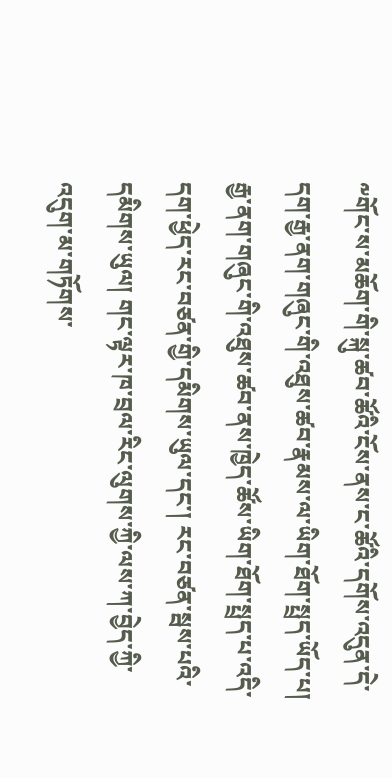༸གོང་ས་མཆོག་གི་སྐུ་ཚབ་ཚོའི་ངོས་ནས་ང་ཚོའི་དགོས་འདུན་དེ་དག་རྒྱ་ནག་གཞུང་གི་འཐུས་ཚབ་རྣམས་ལ་ཡིག་ཐོག་སྤྲད་ཡོད་པ། རྒྱ་ནག་གཞུང་གི་འཐུས་ཚབ་ནས་ཁྱེད་ཚོས་ཡིག་ཐོག་སྤྲད་པ་འདི་དག་ཕྱེད་རང་བཙན་གྱི་དམིགས་ཡུལ་དང་། རང་བཙན་སྦས་པའི་དམིགས་ཡུལ། གང་ལྟར་ཁ་བྲལ་རིང་ལུགས་ཀྱི་ལས་ཀ་བྱེད་ཀྱི་འདུག་མ་གཏོགས་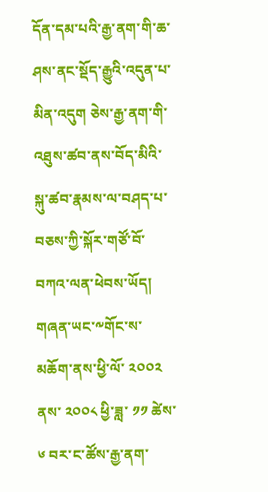དོན་དམ་པའི་རྒྱ་ནག་གི་ཆ་ཤས་ནང་སྡོད་རྒྱུའི་འདུན་པ་མིན་འདུག ཅེས་རྒྱ་ནག་གི་འཐུས་ཚབ་ནས་བོད་མིའི་སྐུ་ཚབ་རྣམས་ལ་བཤད་པ་བཅས་ཀྱི་སྐོར་གཙོ་བོ་བཀའ་ལན་ཕེབས་ཡོད། གཞན་ཡང་༸གོང་ས་མཆོག་ནས་ཕྱི་ལོ་ ༢༠༠༢ ནས་ ༢༠༠༨ ཕྱི་ཟླ་ ༡༡ ཚེས་ ༦ བར་ང་ཚོས་རྒྱ་ནག་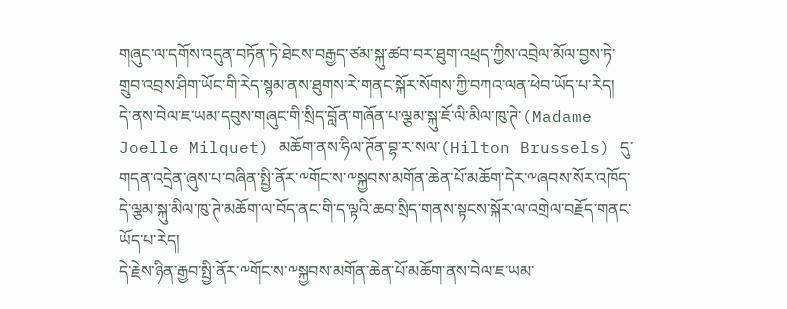གཞུང་ལ་དགོས་འདུན་བཏོན་ཏེ་ཐེངས་བརྒྱད་ཙམ་སྐུ་ཚབ་བར་ཐུག་འཕྲད་ཀྱིས་འབྲེལ་མོལ་བྱས་ཏེ་གྲུབ་འབྲས་ཤིག་ཡོང་གི་རེད་སྙམ་ནས་ཐུགས་རེ་གནང་སྐོར་སོགས་ཀྱི་བཀའ་ལན་ཕེབ་ཡོད་པ་རེད།
དེ་ནས་བེལ་ཇ་ཡམ་དབུས་གཞུང་གི་སྲིད་བློན་གཞོན་པ་ལྕམ་སྐུ་ཇོ་ལི་མིལ་ཁུ་ཊེ་(Madame Joelle Milquet) མཆོག་ནས་ཧིལ་ཊོན་བྷ་ར་སལ་(Hilton Brussels) དུ་གདན་འདྲེན་ཞུས་པ་བཞིན་སྤྱི་ནོར་༸གོང་ས་༸སྐྱབས་མགོན་ཆེན་པོ་མཆོག་དེར་༸ཞབས་སོར་འཁོད་དེ་ལྕམ་སྐུ་མིལ་ཁུ་ཊེ་མཆོག་ལ་བོད་ནང་གི་ད་ལྟའི་ཆབ་སྲིད་གནས་སྟངས་སྐོར་ལ་འགྲེལ་བརྗོད་གནང་ཡོད་པ་རེད།
དེ་རྗེས་ཉིན་རྒྱབ་སྤྱི་ནོར་༸གོང་ས་༸སྐྱབས་མགོན་ཆེན་པོ་མཆོག་ནས་བེལ་ཇ་ཡམ་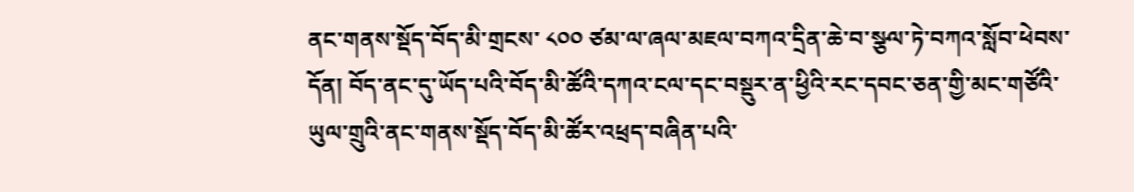ནང་གནས་སྡོད་བོད་མི་གྲངས་ ༨༠༠ ཙམ་ལ་ཞལ་མཇལ་བཀའ་དྲིན་ཆེ་བ་སྩལ་ཏེ་བཀའ་སློབ་ཕེབས་དོན། བོད་ནང་དུ་ཡོད་པའི་བོད་མི་ཚོའི་དཀའ་ངལ་དང་བསྡུར་ན་ཕྱིའི་རང་དབང་ཅན་གྱི་མང་གཙོའི་ཡུལ་གྲུའི་ནང་གནས་སྡོད་བོད་མི་ཚོར་འཕྲད་བཞིན་པའི་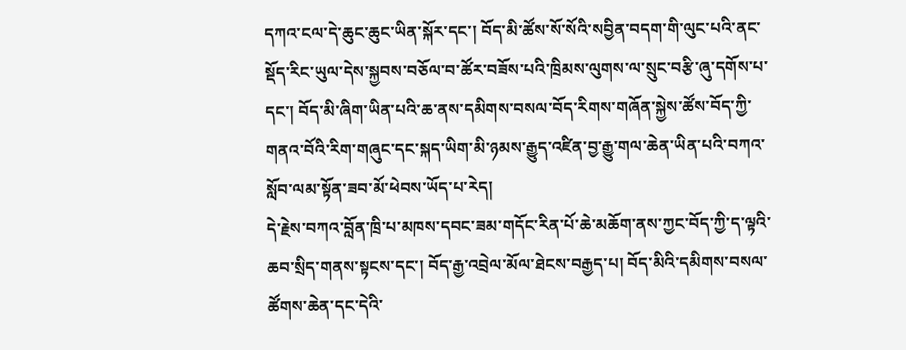དཀའ་ངལ་དེ་ཆུང་ཆུང་ཡིན་སྐོར་དང་། བོད་མི་ཚོས་སོ་སོའི་སབྱིན་བདག་གི་ལུང་པའི་ནང་སྡོད་རིང་ཡུལ་དེས་སྐྱབས་བཅོལ་བ་ཚོར་བཟོས་པའི་ཁྲིམས་ལུགས་ལ་སྲུང་བརྩི་ཞུ་དགོས་པ་དང་། བོད་མི་ཞིག་ཡིན་པའི་ཆ་ནས་དམིགས་བསལ་བོད་རིགས་གཞོན་སྐྱེས་ཚོས་བོད་ཀྱི་གནའ་བོའི་རིག་གཞུང་དང་སྐད་ཡིག་མི་ཉམས་རྒྱུད་འཛིན་བྱ་རྒྱུ་གལ་ཆེན་ཡིན་པའི་བཀའ་སློབ་ལམ་སྟོན་ཟབ་མོ་ཕེབས་ཡོད་པ་རེད།
དེ་རྗེས་བཀའ་བློན་ཁྲི་པ་མཁས་དབང་ཟམ་གདོང་རིན་པོ་ཆེ་མཆོག་ནས་ཀྱང་བོད་ཀྱི་ད་ལྟའི་ཆབ་སྲིད་གནས་སྟངས་དང་། བོད་རྒྱ་འབྲེལ་མོལ་ཐེངས་བརྒྱད་པ། བོད་མིའི་དམིགས་བསལ་ཚོགས་ཆེན་དང་དེའི་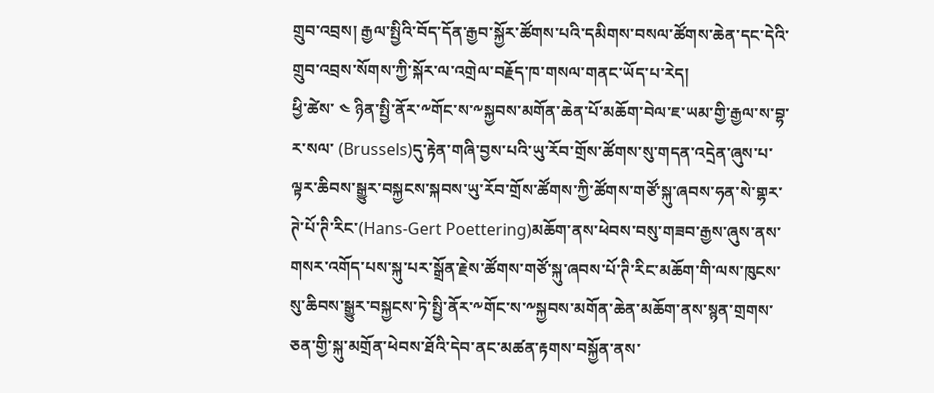གྲུབ་འབྲས། རྒྱལ་སྤྱིའི་བོད་དོན་རྒྱབ་སྐྱོར་ཚོགས་པའི་དམིགས་བསལ་ཚོགས་ཆེན་དང་དེའི་གྲུབ་འབྲས་སོགས་ཀྱི་སྐོར་ལ་འགྲེལ་བརྗོད་ཁ་གསལ་གནང་ཡོད་པ་རེད།
ཕྱི་ཚེས་ ༤ ཉིན་སྤྱི་ནོར་༸གོང་ས་༸སྐྱབས་མགོན་ཆེན་པོ་མཆོག་བེལ་ཇ་ཡམ་གྱི་རྒྱལ་ས་བྷ་ར་སལ་ (Brussels)དུ་རྟེན་གཞི་བྱས་པའི་ཡུ་རོབ་གྲོས་ཚོགས་སུ་གདན་འདྲེན་ཞུས་པ་ལྟར་ཆིབས་སྒྱུར་བསྐྱངས་སྐབས་ཡུ་རོབ་གྲོས་ཚོགས་ཀྱི་ཚོགས་གཙོ་སྐུ་ཞབས་ཧན་སེ་གྷར་ཊེ་པོ་ཊི་རིང་(Hans-Gert Poettering)མཆོག་ནས་ཕེབས་བསུ་གཟབ་རྒྱས་ཞུས་ནས་གསར་འགོད་པས་སྐུ་པར་སྒྲོན་རྗེས་ཚོགས་གཙོ་སྐུ་ཞབས་པོ་ཊི་རིང་མཆོག་གི་ལས་ཁུངས་སུ་ཆིབས་སྒྱུར་བསྐྱངས་ཏེ་སྤྱི་ནོར་༸གོང་ས་༸སྐྱབས་མགོན་ཆེན་མཆོག་ནས་སྙན་གྲགས་ཅན་གྱི་སྐུ་མགྲོན་ཕེབས་ཐོའི་དེབ་ནང་མཚན་རྟགས་བསྐྱོན་ནས་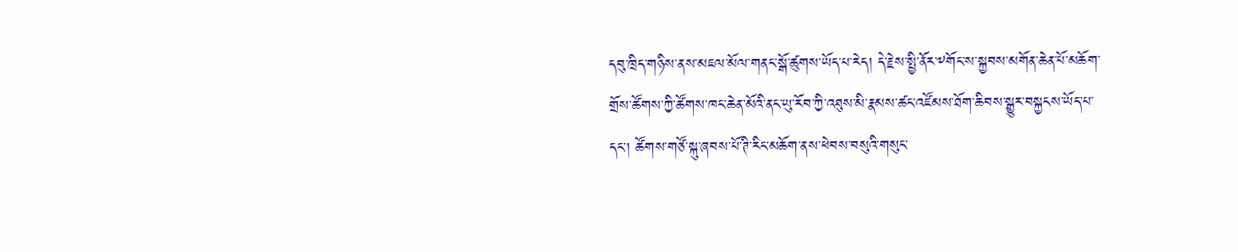དབུ་ཁྲིད་གཉིས་ནས་མཇལ་མོལ་གནང་སྒོ་ཚུགས་ཡོད་པ་རེད། དེ་རྗེས་སྤྱི་ནོར་༸གོང་ས་སྐྱབས་མགོན་ཆེན་པོ་མཆོག་གྲོས་ཚོགས་ཀྱི་ཚོགས་ཁང་ཆེན་མོའི་ནང་ཡུ་རོབ་ཀྱི་འཐུས་མི་རྣམས་ཚང་འཛོམས་ཐོག་ཆིབས་སྒྱུར་བསྐྱངས་ཡོད་པ་དང་། ཚོགས་གཙོ་སྐུ་ཞབས་པོ་ཊི་རིང་མཆོག་ནས་ཕེབས་བསུའི་གསུང་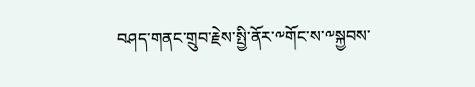བཤད་གནང་གྲུབ་རྗེས་སྤྱི་ནོར་༸གོང་ས་༸སྐྱབས་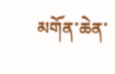མགོན་ཆེན་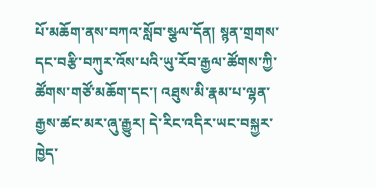པོ་མཆོག་ནས་བཀའ་སློབ་སྩལ་དོན། སྙན་གྲགས་དང་བརྩི་བཀུར་འོས་པའི་ཡུ་རོབ་རྒྱལ་ཚོགས་ཀྱི་ཚོགས་གཙོ་མཆོག་དང་། འཐུས་མི་རྣམ་པ་ལྷན་རྒྱས་ཚང་མར་ཞུ་རྒྱུར། དེ་རིང་འདིར་ཡང་བསྐྱར་ཁྱེད་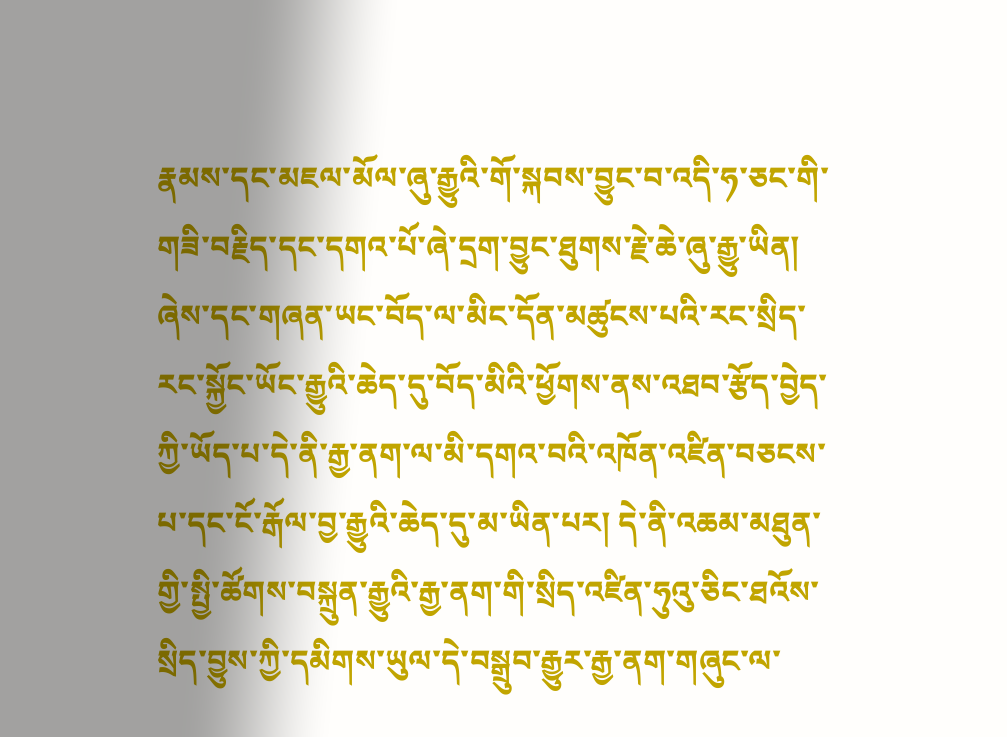རྣམས་དང་མཇལ་མོལ་ཞུ་རྒྱུའི་གོ་སྐབས་བྱུང་བ་འདི་ཧ་ཅང་གི་གཟི་བརྗིད་དང་དགའ་པོ་ཞེ་དྲག་བྱུང་ཐུགས་རྗེ་ཆེ་ཞུ་རྒྱུ་ཡིན། ཞེས་དང་གཞན་ཡང་བོད་ལ་མིང་དོན་མཚུངས་པའི་རང་སྲིད་རང་སྐྱོང་ཡོང་རྒྱུའི་ཆེད་དུ་བོད་མིའི་ཕྱོགས་ནས་འཐབ་རྩོད་བྱེད་ཀྱི་ཡོད་པ་དེ་ནི་རྒྱ་ནག་ལ་མི་དགའ་བའི་འཁོན་འཛིན་བཅངས་པ་དང་ངོ་རྒོལ་བྱ་རྒྱུའི་ཆེད་དུ་མ་ཡིན་པར། དེ་ནི་འཆམ་མཐུན་གྱི་སྤྱི་ཚོགས་བསྐྲུན་རྒྱུའི་རྒྱ་ནག་གི་སྲིད་འཛིན་ཧུའུ་ཅིང་ཐའོས་སྲིད་བྱུས་ཀྱི་དམིགས་ཡུལ་དེ་བསྒྲུབ་རྒྱུར་རྒྱ་ནག་གཞུང་ལ་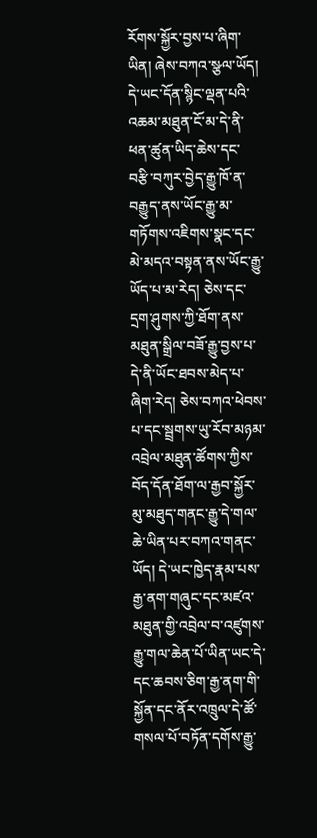རོགས་སྐྱོར་བྱས་པ་ཞིག་ཡིན། ཞེས་བཀའ་སྩལ་ཡོད། དེ་ཡང་དོན་སྙིང་ལྡན་པའི་འཆམ་མཐུན་ངོ་མ་དེ་ནི་ཕན་ཚུན་ཡིད་ཆེས་དང་བརྩི་བཀུར་བྱེད་རྒྱུ་ཁོ་ན་བརྒྱུད་ནས་ཡོང་རྒྱུ་མ་གཏོགས་འཇིགས་སྣང་དང་མེ་མདའ་བསྟན་ནས་ཡོང་རྒྱུ་ཡོད་པ་མ་རེད། ཅེས་དང་དྲག་ཤུགས་ཀྱི་ཐོག་ནས་མཐུན་སྒྲིལ་བཟོ་རྒྱུ་བྱས་པ་དེ་ནི་ཡོང་ཐབས་མེད་པ་ཞིག་རེད། ཅེས་བཀའ་ཕེབས་པ་དང་སྦྲགས་ཡུ་རོབ་མཉམ་འབྲེལ་མཐུན་ཚོགས་ཀྱིས་བོད་དོན་ཐོག་ལ་རྒྱབ་སྐྱོར་མུ་མཐུད་གནང་རྒྱུ་དེ་གལ་ཆེ་ཡིན་པར་བཀའ་གནང་ཡོད། དེ་ཡང་ཁྱེད་རྣམ་པས་རྒྱ་ནག་གཞུང་དང་མཛའ་མཐུན་གྱི་འབྲེལ་བ་འཛུགས་རྒྱུ་གལ་ཆེན་པོ་ཡིན་ཡང་དེ་དང་ཆབས་ཅིག་རྒྱ་ནག་གི་སྐྱོན་དང་ནོར་འཁྲུལ་དེ་ཚོ་གསལ་པོ་བཏོན་དགོས་རྒྱུ་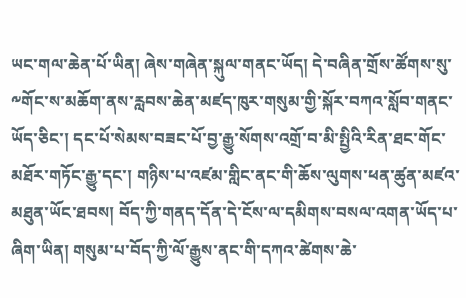ཡང་གལ་ཆེན་པོ་ཡིན། ཞེས་གཞེན་སྐུལ་གནང་ཡོད། དེ་བཞིན་གྲོས་ཚོགས་སུ་༸གོང་ས་མཆོག་ནས་རླབས་ཆེན་མཛད་ཁུར་གསུམ་གྱི་སྐོར་བཀའ་སློབ་གནང་ཡོད་ཅིང་། དང་པོ་སེམས་བཟང་པོ་བྱ་རྒྱུ་སོགས་འགྲོ་བ་མི་སྤྱིའི་རིན་ཐང་གོང་མཐོར་གཏོང་རྒྱུ་དང་། གཉིས་པ་འཛམ་གླིང་ནང་གི་ཆོས་ལུགས་ཕན་ཚུན་མཛའ་མཐུན་ཡོང་ཐབས། བོད་ཀྱི་གནད་དོན་དེ་ངོས་ལ་དམིགས་བསལ་འགན་ཡོད་པ་ཞིག་ཡིན། གསུམ་པ་བོད་ཀྱི་ལོ་རྒྱུས་ནང་གི་དཀའ་ཚེགས་ཆེ་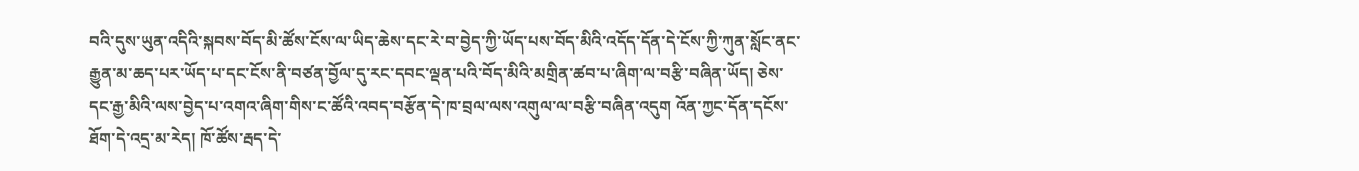བའི་དུས་ཡུན་འདིའི་སྐབས་བོད་མི་ཚོས་ངོས་ལ་ཡིད་ཆེས་དང་རེ་བ་བྱེད་ཀྱི་ཡོད་པས་བོད་མིའི་འདོད་དོན་དེ་ངོས་ཀྱི་ཀུན་སློང་ནང་རྒྱུན་མ་ཆད་པར་ཡོད་པ་དང་ངོས་ནི་བཙན་བྱོལ་དུ་རང་དབང་ལྡན་པའི་བོད་མིའི་མགྲིན་ཚབ་པ་ཞིག་ལ་བརྩི་བཞིན་ཡོད། ཅེས་དང་རྒྱ་མིའི་ལས་བྱེད་པ་འགའ་ཞིག་གིས་ང་ཚོའི་འབད་བརྩོན་དེ་ཁ་བྲལ་ལས་འགུལ་ལ་བརྩི་བཞིན་འདུག འོན་ཀྱང་དོན་དངོས་ཐོག་དེ་འདྲ་མ་རེད། ཁོ་ཚོས་རྦད་དེ་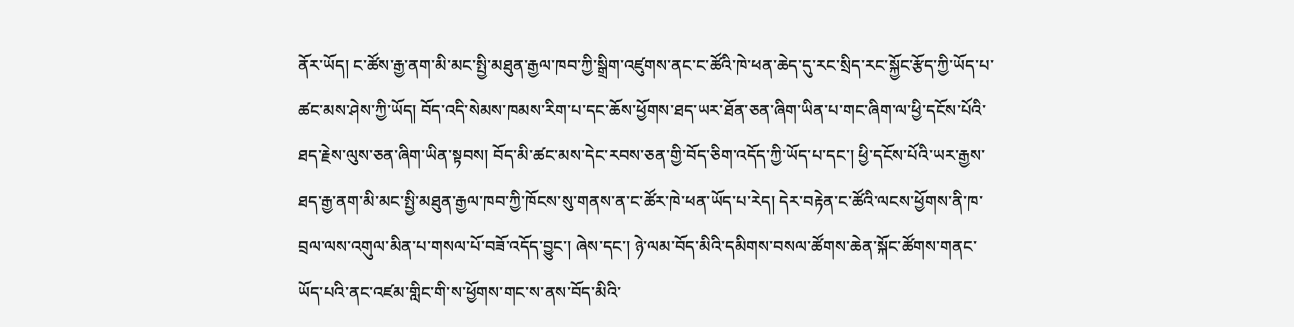ནོར་ཡོད། ང་ཚོས་རྒྱ་ནག་མི་མང་སྤྱི་མཐུན་རྒྱལ་ཁབ་ཀྱི་སྒྲིག་འཛུགས་ནང་ང་ཚོའི་ཁེ་ཕན་ཆེད་དུ་རང་སྲིད་རང་སྐྱོང་རྩོད་ཀྱི་ཡོད་པ་ཚང་མས་ཤེས་ཀྱི་ཡོད། བོད་འདི་སེམས་ཁམས་རིག་པ་དང་ཆོས་ཕྱོགས་ཐད་ཡར་ཐོན་ཅན་ཞིག་ཡིན་པ་གང་ཞིག་ལ་ཕྱི་དངོས་པོའི་ཐད་རྗེས་ལུས་ཅན་ཞིག་ཡིན་སྟབས། བོད་མི་ཚང་མས་དེང་རབས་ཅན་གྱི་བོད་ཅིག་འདོད་ཀྱི་ཡོད་པ་དང་། ཕྱི་དངོས་པོའི་ཡར་རྒྱས་ཐད་རྒྱ་ནག་མི་མང་སྤྱི་མཐུན་རྒྱལ་ཁབ་ཀྱི་ཁོངས་སུ་གནས་ན་ང་ཚོར་ཁེ་ཕན་ཡོད་པ་རེད། དེར་བརྟེན་ང་ཚོའི་ལངས་ཕྱོགས་ནི་ཁ་བྲལ་ལས་འགུལ་མིན་པ་གསལ་པོ་བཟོ་འདོད་བྱུང་། ཞེས་དང་། ཉེ་ལམ་བོད་མིའི་དམིགས་བསལ་ཚོགས་ཆེན་སྐོང་ཚོགས་གནང་ཡོད་པའི་ནང་འཛམ་གླིང་གི་ས་ཕྱོགས་གང་ས་ནས་བོད་མིའི་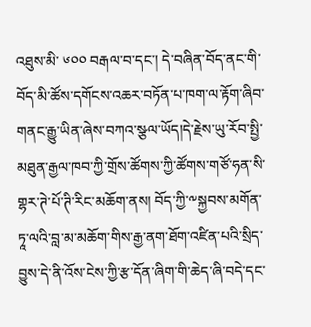འཐུས་མི་ ༦༠༠ བརྒལ་བ་དང་། དེ་བཞིན་བོད་ནང་གི་བོད་མི་ཚོས་དགོངས་འཆར་བཏོན་པ་ཁག་ལ་རྟོག་ཞིབ་གནང་རྒྱུ་ཡིན་ཞེས་བཀའ་སྩལ་ཡོད།དེ་རྗེས་ཡུ་རོབ་སྤྱི་མཐུན་རྒྱལ་ཁབ་ཀྱི་གྲོས་ཚོགས་ཀྱི་ཚོགས་གཙོ་ཧན་སི་གྷར་ཊེ་པོ་ཊི་རིང་མཆོག་ནས། བོད་ཀྱི་༸སྐྱབས་མགོན་ཏཱ་ལའི་བླ་མ་མཆོག་གིས་རྒྱ་ནག་ཐོག་འཛིན་པའི་སྲིད་བྱུས་དེ་ནི་འོས་ངེས་ཀྱི་རྩ་དོན་ཞིག་གི་ཆེད་ཞི་བདེ་དང་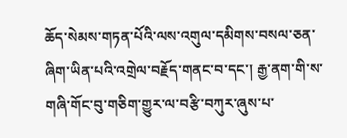ཆོད་སེམས་གཏན་པོའི་ལས་འགུལ་དམིགས་བསལ་ཅན་ཞིག་ཡིན་པའི་འགྲེལ་བརྗོད་གནང་བ་དང་། རྒྱ་ནག་གི་ས་གཞི་གོང་བུ་གཅིག་གྱུར་ལ་བརྩི་བཀུར་ཞུས་པ་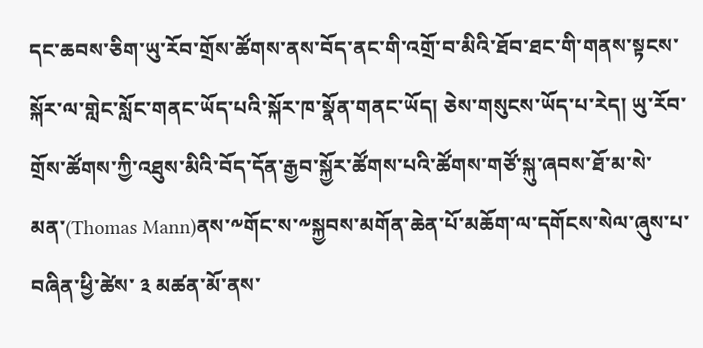དང་ཆབས་ཅིག་ཡུ་རོབ་གྲོས་ཚོགས་ནས་བོད་ནང་གི་འགྲོ་བ་མིའི་ཐོབ་ཐང་གི་གནས་སྟངས་སྐོར་ལ་གླེང་སློང་གནང་ཡོད་པའི་སྐོར་ཁ་སྣོན་གནང་ཡོད། ཅེས་གསུངས་ཡོད་པ་རེད། ཡུ་རོབ་གྲོས་ཚོགས་ཀྱི་འཐུས་མིའི་བོད་དོན་རྒྱབ་སྐྱོར་ཚོགས་པའི་ཚོགས་གཙོ་སྐུ་ཞབས་ཐོ་མ་སེ་མན་(Thomas Mann)ནས་༸གོང་ས་༸སྐྱབས་མགོན་ཆེན་པོ་མཆོག་ལ་དགོངས་སེལ་ཞུས་པ་བཞིན་ཕྱི་ཚེས་ ༣ མཚན་མོ་ནས་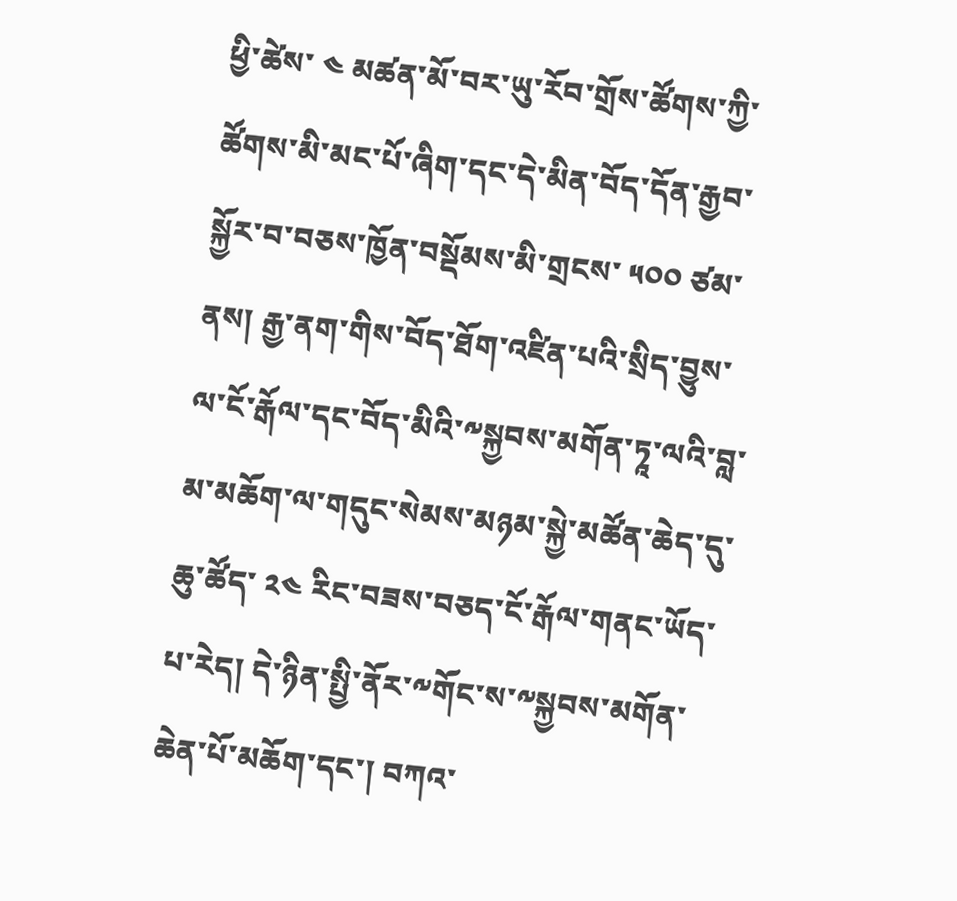ཕྱི་ཚེས་ ༤ མཚན་མོ་བར་ཡུ་རོབ་གྲོས་ཚོགས་ཀྱི་ཚོགས་མི་མང་པོ་ཞིག་དང་དེ་མིན་བོད་དོན་རྒྱབ་སྐྱོར་བ་བཅས་ཁྱོན་བསྡོམས་མི་གྲངས་ ༥༠༠ ཙམ་ནས། རྒྱ་ནག་གིས་བོད་ཐོག་འཛིན་པའི་སྲིད་བྱུས་ལ་ངོ་རྒོལ་དང་བོད་མིའི་༸སྐྱབས་མགོན་ཏཱ་ལའི་བླ་མ་མཆོག་ལ་གདུང་སེམས་མཉམ་སྐྱེ་མཚོན་ཆེད་དུ་ཆུ་ཚོད་ ༢༤ རིང་བཟས་བཅད་ངོ་རྒོལ་གནང་ཡོད་པ་རེད། དེ་ཉིན་སྤྱི་ནོར་༸གོང་ས་༸སྐྱབས་མགོན་ཆེན་པོ་མཆོག་དང་། བཀའ་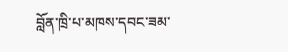བློན་ཁྲི་པ་མཁས་དབང་ཟམ་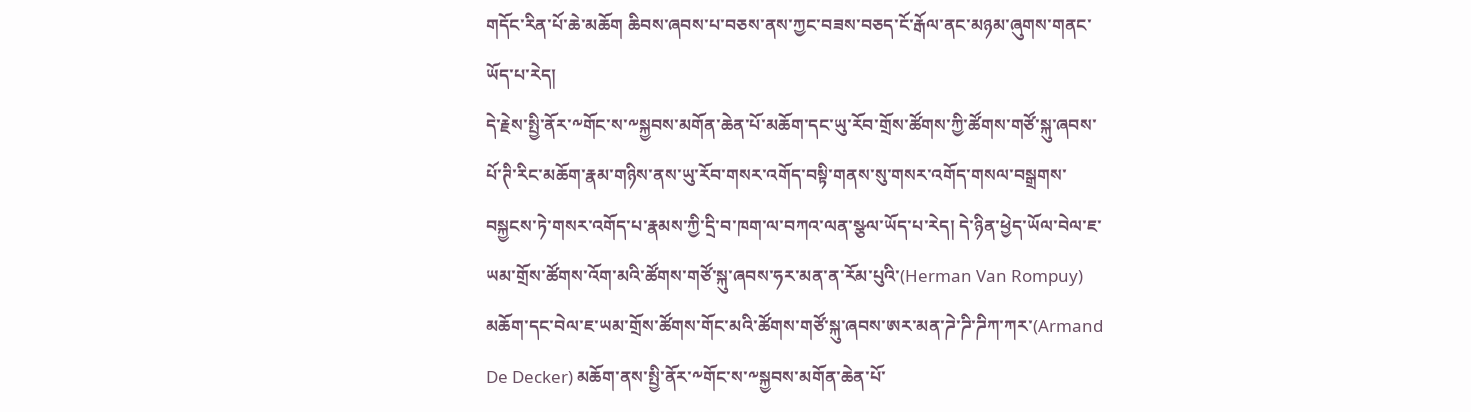གདོང་རིན་པོ་ཆེ་མཆོག ཆིབས་ཞབས་པ་བཅས་ནས་ཀྱང་བཟས་བཅད་ངོ་རྒོལ་ནང་མཉམ་ཞུགས་གནང་ཡོད་པ་རེད།
དེ་རྗེས་སྤྱི་ནོར་༸གོང་ས་༸སྐྱབས་མགོན་ཆེན་པོ་མཆོག་དང་ཡུ་རོབ་གྲོས་ཚོགས་ཀྱི་ཚོགས་གཙོ་སྐུ་ཞབས་པོ་ཊི་རིང་མཆོག་རྣམ་གཉིས་ནས་ཡུ་རོབ་གསར་འགོད་བསྟི་གནས་སུ་གསར་འགོད་གསལ་བསྒྲགས་བསྐྱངས་ཏེ་གསར་འགོད་པ་རྣམས་ཀྱི་དྲི་བ་ཁག་ལ་བཀའ་ལན་སྩལ་ཡོད་པ་རེད། དེ་ཉིན་ཕྱེད་ཡོལ་བེལ་ཇ་ཡམ་གྲོས་ཚོགས་འོག་མའི་ཚོགས་གཙོ་སྐུ་ཞབས་ཧར་མན་ན་རོམ་པུའི་(Herman Van Rompuy) མཆོག་དང་བེལ་ཇ་ཡམ་གྲོས་ཚོགས་གོང་མའི་ཚོགས་གཙོ་སྐུ་ཞབས་ཨར་མན་ཌེ་ཌི་ཌིཀ་ཀར་(Armand De Decker) མཆོག་ནས་སྤྱི་ནོར་༸གོང་ས་༸སྐྱབས་མགོན་ཆེན་པོ་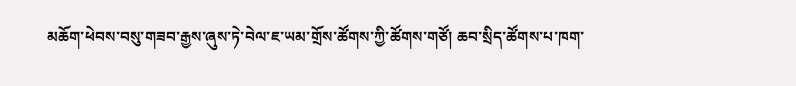མཆོག་ཕེབས་བསུ་གཟབ་རྒྱས་ཞུས་ཏེ་བེལ་ཇ་ཡམ་གྲོས་ཚོགས་ཀྱི་ཚོགས་གཙོ། ཆབ་སྲིད་ཚོགས་པ་ཁག་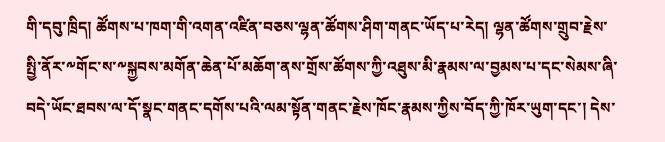གི་དབུ་ཁྲིད། ཚོགས་པ་ཁག་གི་འགན་འཛིན་བཅས་ལྷན་ཚོགས་ཤིག་གནང་ཡོད་པ་རེད། ལྷན་ཚོགས་གྲུབ་རྗེས་སྤྱི་ནོར་༸གོང་ས་༸སྐྱབས་མགོན་ཆེན་པོ་མཆོག་ནས་གྲོས་ཚོགས་ཀྱི་འཐུས་མི་རྣམས་ལ་བྱམས་པ་དང་སེམས་ཞི་བདེ་ཡོང་ཐབས་ལ་དོ་སྣང་གནང་དགོས་པའི་ལམ་སྟོན་གནང་རྗེས་ཁོང་རྣམས་ཀྱིས་བོད་ཀྱི་ཁོར་ཡུག་དང་། དེས་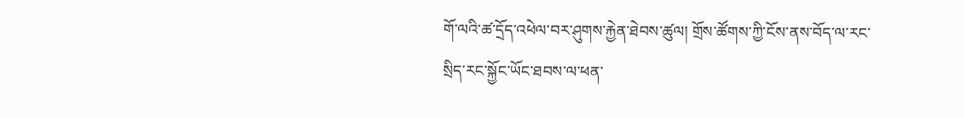གོ་ལའི་ཚ་དྲོད་འཕེལ་བར་ཤུགས་རྐྱེན་ཐེབས་ཚུལ། གྲོས་ཚོགས་ཀྱི་ངོས་ནས་བོད་ལ་རང་སྲིད་རང་སྐྱོང་ཡོང་ཐབས་ལ་ཕན་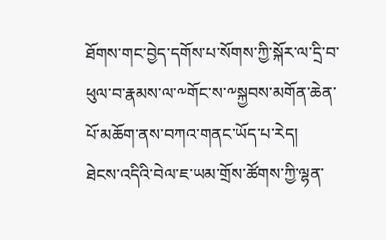ཐོགས་གང་བྱེད་དགོས་པ་སོགས་ཀྱི་སྐོར་ལ་དྲི་བ་ཕུལ་བ་རྣམས་ལ་༸གོང་ས་༸སྐྱབས་མགོན་ཆེན་པོ་མཆོག་ནས་བཀའ་གནང་ཡོད་པ་རེད།
ཐེངས་འདིའི་བེལ་ཇ་ཡམ་གྲོས་ཚོགས་ཀྱི་ལྷན་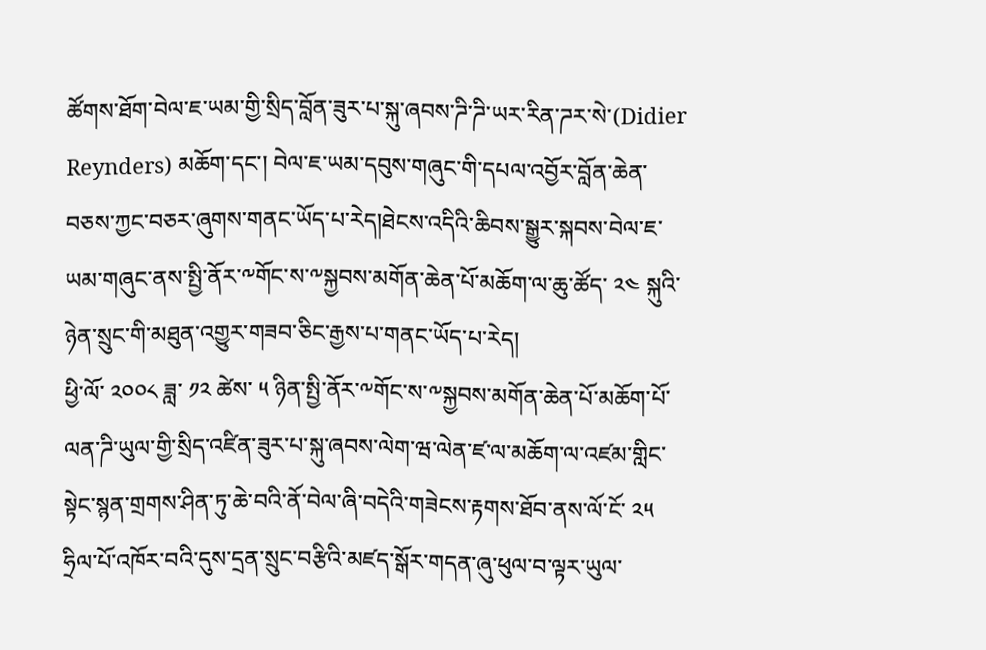ཚོགས་ཐོག་བེལ་ཇ་ཡམ་གྱི་སྲིད་བློན་ཟུར་པ་སྐུ་ཞབས་ཌི་ཌི་ཡར་རིན་ཌར་སེ་(Didier Reynders) མཆོག་དང་། བེལ་ཇ་ཡམ་དབུས་གཞུང་གི་དཔལ་འབྱོར་བློན་ཆེན་བཅས་ཀྱང་བཅར་ཞུགས་གནང་ཡོད་པ་རེད།ཐེངས་འདིའི་ཆིབས་སྒྱུར་སྐབས་བེལ་ཇ་ཡམ་གཞུང་ནས་སྤྱི་ནོར་༸གོང་ས་༸སྐྱབས་མགོན་ཆེན་པོ་མཆོག་ལ་ཆུ་ཚོད་ ༢༤ སྐུའི་ཉེན་སྲུང་གི་མཐུན་འགྱུར་གཟབ་ཅིང་རྒྱས་པ་གནང་ཡོད་པ་རེད།
ཕྱི་ལོ་ ༢༠༠༨ ཟླ་ ༡༢ ཚེས་ ༥ ཉིན་སྤྱི་ནོར་༸གོང་ས་༸སྐྱབས་མགོན་ཆེན་པོ་མཆོག་པོ་ལན་ཌི་ཡུལ་གྱི་སྲིད་འཛིན་ཟུར་པ་སྐུ་ཞབས་ལེག་ཝ་ལེན་ཛ་ལ་མཆོག་ལ་འཛམ་གླིང་སྟེང་སྙན་གྲགས་ཤིན་ཏུ་ཆེ་བའི་ནོ་བེལ་ཞི་བདེའི་གཟེངས་རྟགས་ཐོབ་ནས་ལོ་ངོ་ ༢༥ ཧྲིལ་པོ་འཁོར་བའི་དུས་དྲན་སྲུང་བརྩིའི་མཛད་སྒོར་གདན་ཞུ་ཕུལ་བ་ལྟར་ཡུལ་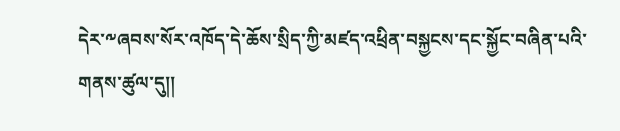དེར་༸ཞབས་སོར་འཁོད་དེ་ཆོས་སྲིད་ཀྱི་མཛད་འཕྲིན་བསྐྱངས་དང་སྐྱོང་བཞིན་པའི་གནས་ཚུལ་དུ།།